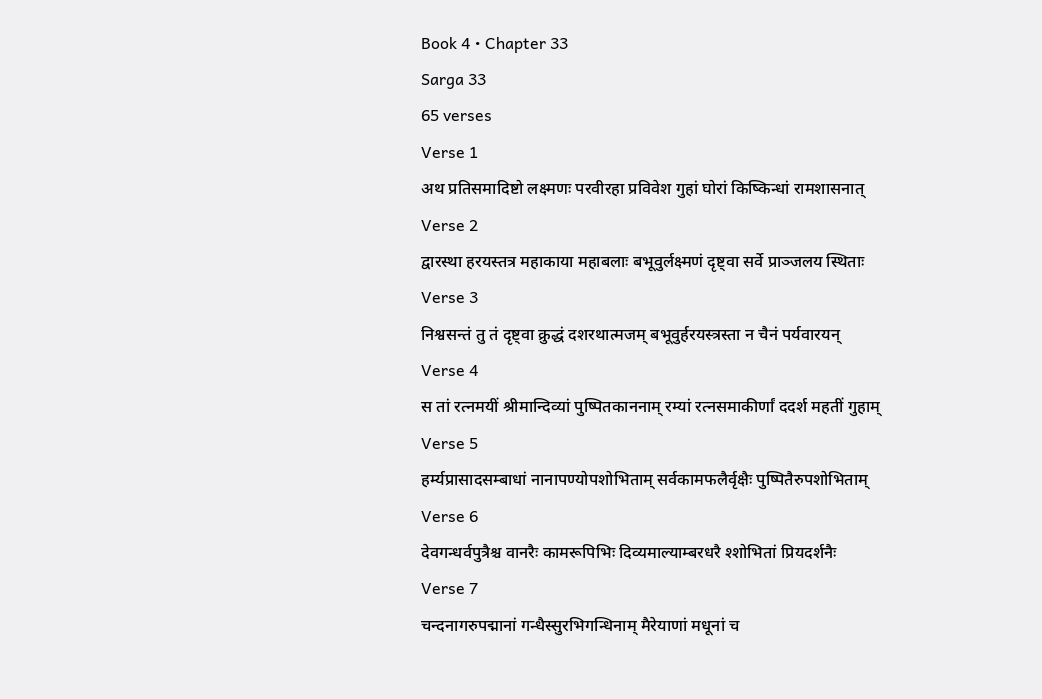Book 4 • Chapter 33
Sarga 33
65 verses
Verse 1
अथ प्रतिसमादिष्टो लक्ष्मणः परवीरहा प्रविवेश गुहां घोरां किष्किन्धां रामशासनात्
Verse 2
द्वारस्था हरयस्तत्र महाकाया महाबलाः बभूवुर्लक्ष्मणं दृष्ट्वा सर्वे प्राञ्जलय स्थिताः
Verse 3
निश्वसन्तं तु तं दृष्ट्वा क्रुद्धं दशरथात्मजम् बभूवुर्हरयस्त्रस्ता न चैनं पर्यवारयन्
Verse 4
स तां रत्नमयीं श्रीमान्दिव्यां पुष्पितकाननाम् रम्यां रत्नसमाकीर्णां ददर्श महतीं गुहाम्
Verse 5
हर्म्यप्रासादसम्बाधां नानापण्योपशोभिताम् सर्वकामफलैर्वृक्षैः पुष्पितैरुपशोभिताम्
Verse 6
देवगन्धर्वपुत्रैश्च वानरैः कामरूपिभिः दिव्यमाल्याम्बरधरै श्शोभितां प्रियदर्शनैः
Verse 7
चन्दनागरुपद्मानां गन्धैस्सुरभिगन्धिनाम् मैरेयाणां मधूनां च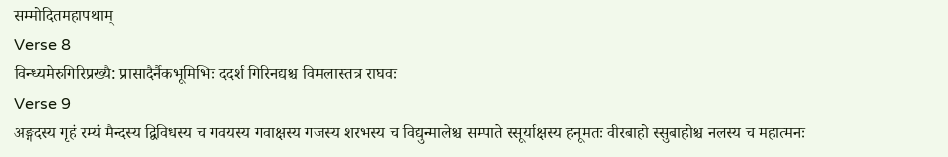सम्मोदितमहापथाम्
Verse 8
विन्ध्यमेरुगिरिप्रख्यै: प्रासादैर्नैकभूमिभिः ददर्श गिरिनद्यश्च विमलास्तत्र राघवः
Verse 9
अङ्गदस्य गृहं रम्यं मैन्दस्य द्विविधस्य च गवयस्य गवाक्षस्य गजस्य शरभस्य च विद्युन्मालेश्च सम्पाते स्सूर्याक्षस्य हनूमतः वीरबाहो स्सुबाहोश्च नलस्य च महात्मनः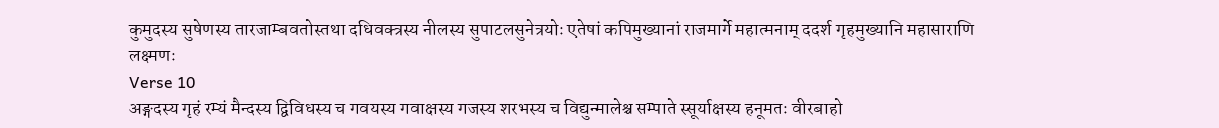कुमुदस्य सुषेणस्य तारजाम्बवतोस्तथा दधिवक्त्रस्य नीलस्य सुपाटलसुनेत्रयोः एतेषां कपिमुख्यानां राजमार्गे महात्मनाम् ददर्श गृहमुख्यानि महासाराणि लक्ष्मणः
Verse 10
अङ्गदस्य गृहं रम्यं मैन्दस्य द्विविधस्य च गवयस्य गवाक्षस्य गजस्य शरभस्य च विद्युन्मालेश्च सम्पाते स्सूर्याक्षस्य हनूमतः वीरबाहो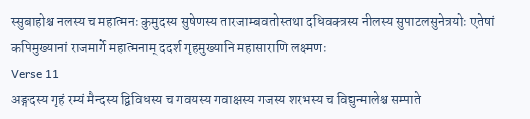स्सुबाहोश्च नलस्य च महात्मनः कुमुदस्य सुषेणस्य तारजाम्बवतोस्तथा दधिवक्त्रस्य नीलस्य सुपाटलसुनेत्रयोः एतेषां कपिमुख्यानां राजमार्गे महात्मनाम् ददर्श गृहमुख्यानि महासाराणि लक्ष्मणः
Verse 11
अङ्गदस्य गृहं रम्यं मैन्दस्य द्विविधस्य च गवयस्य गवाक्षस्य गजस्य शरभस्य च विद्युन्मालेश्च सम्पाते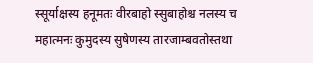स्सूर्याक्षस्य हनूमतः वीरबाहो स्सुबाहोश्च नलस्य च महात्मनः कुमुदस्य सुषेणस्य तारजाम्बवतोस्तथा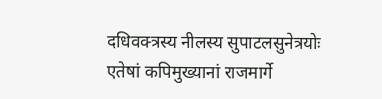दधिवक्त्रस्य नीलस्य सुपाटलसुनेत्रयोः एतेषां कपिमुख्यानां राजमार्गे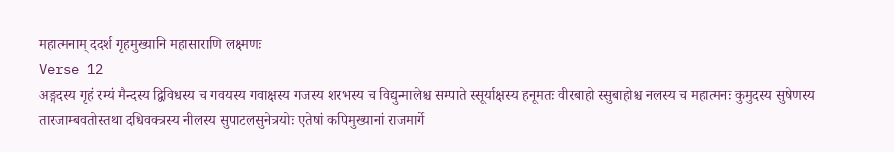महात्मनाम् ददर्श गृहमुख्यानि महासाराणि लक्ष्मणः
Verse 12
अङ्गदस्य गृहं रम्यं मैन्दस्य द्विविधस्य च गवयस्य गवाक्षस्य गजस्य शरभस्य च विद्युन्मालेश्च सम्पाते स्सूर्याक्षस्य हनूमतः वीरबाहो स्सुबाहोश्च नलस्य च महात्मनः कुमुदस्य सुषेणस्य तारजाम्बवतोस्तथा दधिवक्त्रस्य नीलस्य सुपाटलसुनेत्रयोः एतेषां कपिमुख्यानां राजमार्गे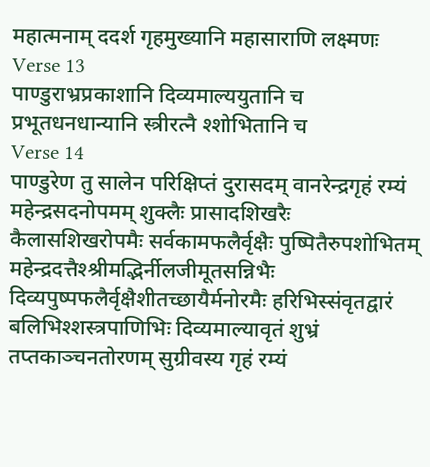महात्मनाम् ददर्श गृहमुख्यानि महासाराणि लक्ष्मणः
Verse 13
पाण्डुराभ्रप्रकाशानि दिव्यमाल्ययुतानि च प्रभूतधनधान्यानि स्त्रीरत्नै श्शोभितानि च
Verse 14
पाण्डुरेण तु सालेन परिक्षिप्तं दुरासदम् वानरेन्द्रगृहं रम्यं महेन्द्रसदनोपमम् शुक्लैः प्रासादशिखरैः कैलासशिखरोपमैः सर्वकामफलैर्वृक्षैः पुष्पितैरुपशोभितम् महेन्द्रदत्तैश्श्रीमद्भिर्नीलजीमूतसन्निभैः दिव्यपुष्पफलैर्वृक्षैशीतच्छायैर्मनोरमैः हरिभिस्संवृतद्वारं बलिभिश्शस्त्रपाणिभिः दिव्यमाल्यावृतं शुभ्रं तप्तकाञ्चनतोरणम् सुग्रीवस्य गृहं रम्यं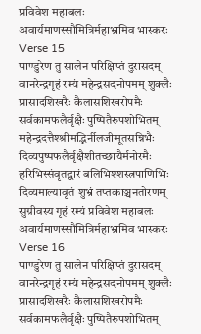प्रविवेश महाबलः अवार्यमाणस्सौमित्रिर्महाभ्रमिव भास्करः
Verse 15
पाण्डुरेण तु सालेन परिक्षिप्तं दुरासदम् वानरेन्द्रगृहं रम्यं महेन्द्रसदनोपमम् शुक्लैः प्रासादशिखरैः कैलासशिखरोपमैः सर्वकामफलैर्वृक्षैः पुष्पितैरुपशोभितम् महेन्द्रदत्तैश्श्रीमद्भिर्नीलजीमूतसन्निभैः दिव्यपुष्पफलैर्वृक्षैशीतच्छायैर्मनोरमैः हरिभिस्संवृतद्वारं बलिभिश्शस्त्रपाणिभिः दिव्यमाल्यावृतं शुभ्रं तप्तकाञ्चनतोरणम् सुग्रीवस्य गृहं रम्यं प्रविवेश महाबलः अवार्यमाणस्सौमित्रिर्महाभ्रमिव भास्करः
Verse 16
पाण्डुरेण तु सालेन परिक्षिप्तं दुरासदम् वानरेन्द्रगृहं रम्यं महेन्द्रसदनोपमम् शुक्लैः प्रासादशिखरैः कैलासशिखरोपमैः सर्वकामफलैर्वृक्षैः पुष्पितैरुपशोभितम्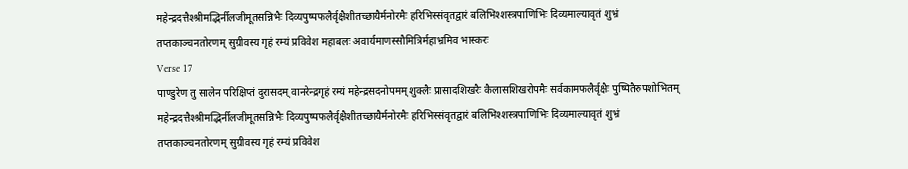महेन्द्रदत्तैश्श्रीमद्भिर्नीलजीमूतसन्निभैः दिव्यपुष्पफलैर्वृक्षैशीतच्छायैर्मनोरमैः हरिभिस्संवृतद्वारं बलिभिश्शस्त्रपाणिभिः दिव्यमाल्यावृतं शुभ्रं तप्तकाञ्चनतोरणम् सुग्रीवस्य गृहं रम्यं प्रविवेश महाबलः अवार्यमाणस्सौमित्रिर्महाभ्रमिव भास्करः
Verse 17
पाण्डुरेण तु सालेन परिक्षिप्तं दुरासदम् वानरेन्द्रगृहं रम्यं महेन्द्रसदनोपमम् शुक्लैः प्रासादशिखरैः कैलासशिखरोपमैः सर्वकामफलैर्वृक्षैः पुष्पितैरुपशोभितम् महेन्द्रदत्तैश्श्रीमद्भिर्नीलजीमूतसन्निभैः दिव्यपुष्पफलैर्वृक्षैशीतच्छायैर्मनोरमैः हरिभिस्संवृतद्वारं बलिभिश्शस्त्रपाणिभिः दिव्यमाल्यावृतं शुभ्रं तप्तकाञ्चनतोरणम् सुग्रीवस्य गृहं रम्यं प्रविवेश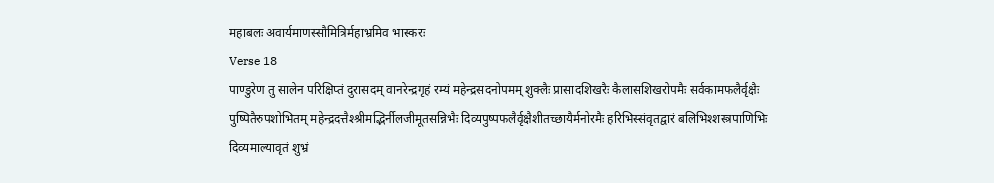महाबलः अवार्यमाणस्सौमित्रिर्महाभ्रमिव भास्करः
Verse 18
पाण्डुरेण तु सालेन परिक्षिप्तं दुरासदम् वानरेन्द्रगृहं रम्यं महेन्द्रसदनोपमम् शुक्लैः प्रासादशिखरैः कैलासशिखरोपमैः सर्वकामफलैर्वृक्षैः पुष्पितैरुपशोभितम् महेन्द्रदत्तैश्श्रीमद्भिर्नीलजीमूतसन्निभैः दिव्यपुष्पफलैर्वृक्षैशीतच्छायैर्मनोरमैः हरिभिस्संवृतद्वारं बलिभिश्शस्त्रपाणिभिः दिव्यमाल्यावृतं शुभ्रं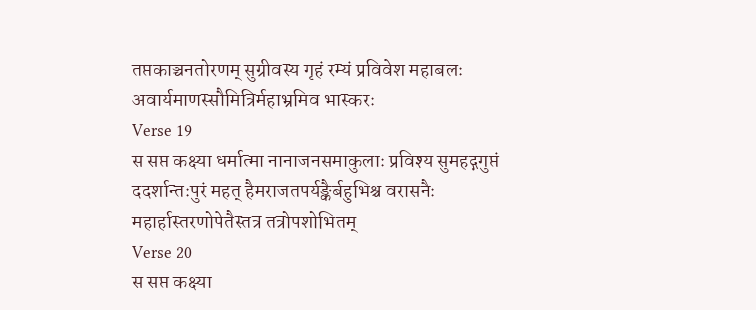तप्तकाञ्चनतोरणम् सुग्रीवस्य गृहं रम्यं प्रविवेश महाबलः अवार्यमाणस्सौमित्रिर्महाभ्रमिव भास्करः
Verse 19
स सप्त कक्ष्या धर्मात्मा नानाजनसमाकुलाः प्रविश्य सुमहद्गगुप्तं ददर्शान्तःपुरं महत् हैमराजतपर्यङ्कैर्बहुभिश्च वरासनैः महार्हास्तरणोपेतैस्तत्र तत्रोपशोभितम्
Verse 20
स सप्त कक्ष्या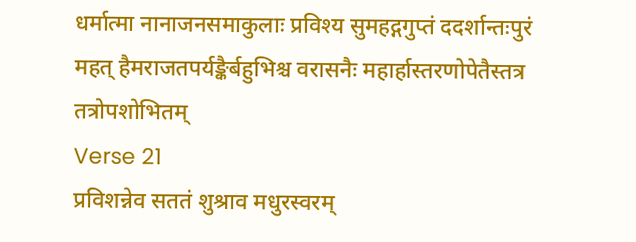धर्मात्मा नानाजनसमाकुलाः प्रविश्य सुमहद्गगुप्तं ददर्शान्तःपुरं महत् हैमराजतपर्यङ्कैर्बहुभिश्च वरासनैः महार्हास्तरणोपेतैस्तत्र तत्रोपशोभितम्
Verse 21
प्रविशन्नेव सततं शुश्राव मधुरस्वरम्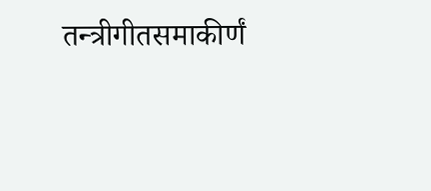तन्त्रीगीतसमाकीर्णं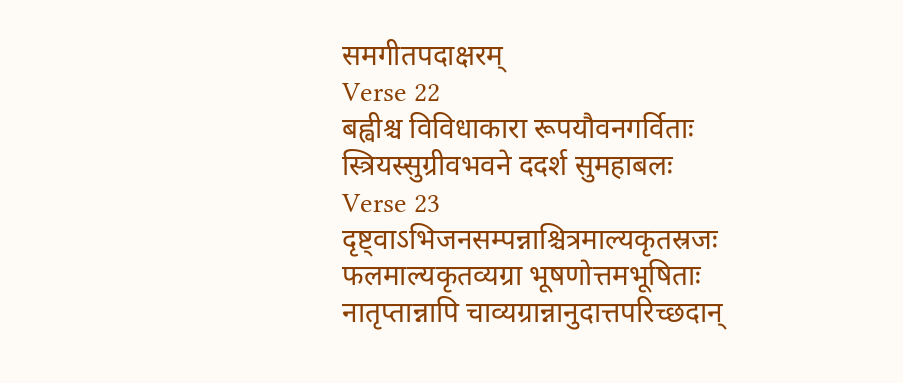समगीतपदाक्षरम्
Verse 22
बह्वीश्च विविधाकारा रूपयौवनगर्विताः स्त्रियस्सुग्रीवभवने ददर्श सुमहाबलः
Verse 23
दृष्ट्वाऽभिजनसम्पन्नाश्चित्रमाल्यकृतस्रजः फलमाल्यकृतव्यग्रा भूषणोत्तमभूषिताः नातृप्तान्नापि चाव्यग्रान्नानुदात्तपरिच्छदान्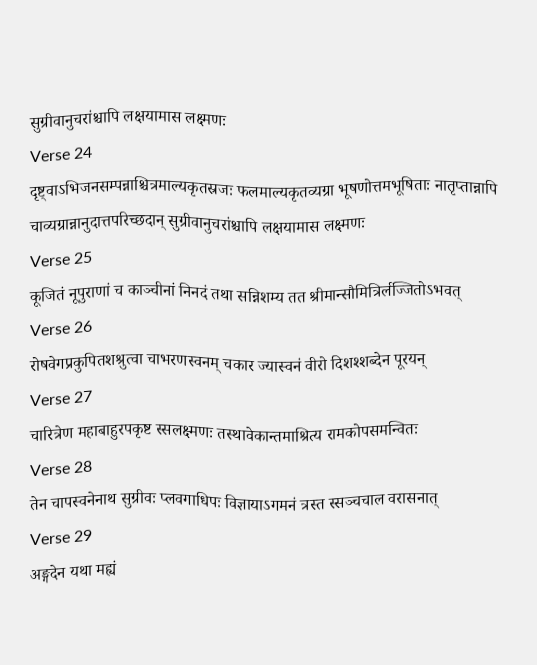सुग्रीवानुचरांश्चापि लक्षयामास लक्ष्मणः
Verse 24
दृष्ट्वाऽभिजनसम्पन्नाश्चित्रमाल्यकृतस्रजः फलमाल्यकृतव्यग्रा भूषणोत्तमभूषिताः नातृप्तान्नापि चाव्यग्रान्नानुदात्तपरिच्छदान् सुग्रीवानुचरांश्चापि लक्षयामास लक्ष्मणः
Verse 25
कूजितं नूपुराणां च काञ्चीनां निनदं तथा सन्निशम्य तत श्रीमान्सौमित्रिर्लज्जितोऽभवत्
Verse 26
रोषवेगप्रकुपितशश्रुत्वा चाभरणस्वनम् चकार ज्यास्वनं वीरो दिशश्शब्देन पूरयन्
Verse 27
चारित्रेण महाबाहुरपकृष्ट स्सलक्ष्मणः तस्थावेकान्तमाश्रित्य रामकोपसमन्वितः
Verse 28
तेन चापस्वनेनाथ सुग्रीवः प्लवगाधिपः विज्ञायाऽगमनं त्रस्त स्सञ्चचाल वरासनात्
Verse 29
अङ्गदेन यथा मह्यं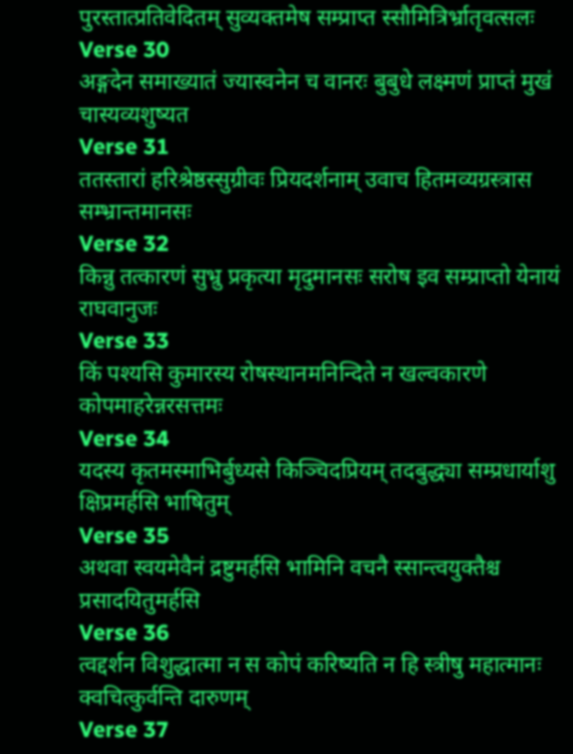पुरस्तात्प्रतिवेदितम् सुव्यक्तमेष सम्प्राप्त स्सौमित्रिर्भ्रातृवत्सलः
Verse 30
अङ्गदेन समाख्यातं ज्यास्वनेन च वानरः बुबुधे लक्ष्मणं प्राप्तं मुखं चास्यव्यशुष्यत
Verse 31
ततस्तारां हरिश्रेष्ठस्सुग्रीवः प्रियदर्शनाम् उवाच हितमव्यग्रस्त्रास सम्भ्रान्तमानसः
Verse 32
किन्नु तत्कारणं सुभ्रु प्रकृत्या मृदुमानसः सरोष इव सम्प्राप्तो येनायं राघवानुजः
Verse 33
किं पश्यसि कुमारस्य रोषस्थानमनिन्दिते न खल्वकारणे कोपमाहरेन्नरसत्तमः
Verse 34
यदस्य कृतमस्माभिर्बुध्यसे किञ्चिदप्रियम् तदबुद्ध्या सम्प्रधार्याशु क्षिप्रमर्हसि भाषितुम्
Verse 35
अथवा स्वयमेवैनं द्रष्टुमर्हसि भामिनि वचनै स्सान्त्वयुक्तैश्च प्रसादयितुमर्हसि
Verse 36
त्वद्दर्शन विशुद्धात्मा न स कोपं करिष्यति न हि स्त्रीषु महात्मानः क्वचित्कुर्वन्ति दारुणम्
Verse 37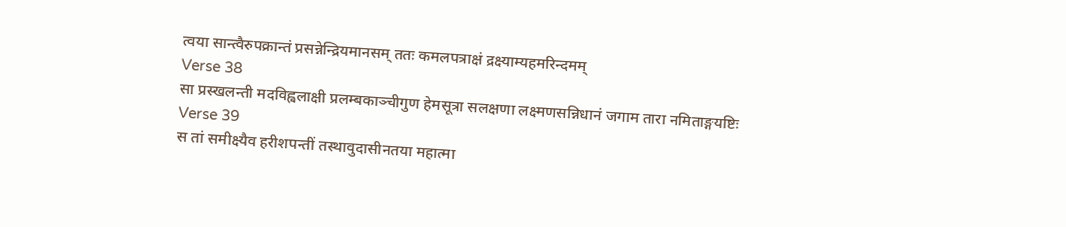त्वया सान्त्वैरुपक्रान्तं प्रसन्नेन्द्रियमानसम् ततः कमलपत्राक्षं द्रक्ष्याम्यहमरिन्दमम्
Verse 38
सा प्रस्खलन्ती मदविह्वलाक्षी प्रलम्बकाञ्चीगुण हेमसूत्रा सलक्षणा लक्ष्मणसन्निधानं जगाम तारा नमिताङ्गयष्टिः
Verse 39
स तां समीक्ष्यैव हरीशपन्तीं तस्थावुदासीनतया महात्मा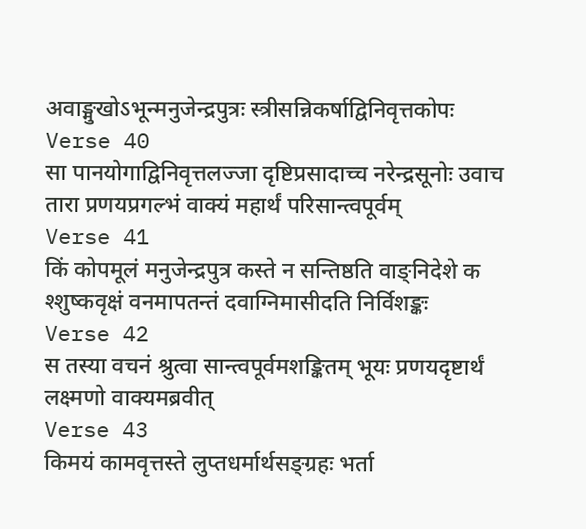अवाङ्मुखोऽभून्मनुजेन्द्रपुत्रः स्त्रीसन्निकर्षाद्विनिवृत्तकोपः
Verse 40
सा पानयोगाद्विनिवृत्तलज्जा दृष्टिप्रसादाच्च नरेन्द्रसूनोः उवाच तारा प्रणयप्रगल्भं वाक्यं महार्थं परिसान्त्वपूर्वम्
Verse 41
किं कोपमूलं मनुजेन्द्रपुत्र कस्ते न सन्तिष्ठति वाङ्निदेशे क श्शुष्कवृक्षं वनमापतन्तं दवाग्निमासीदति निर्विशङ्कः
Verse 42
स तस्या वचनं श्रुत्वा सान्त्वपूर्वमशङ्कितम् भूयः प्रणयदृष्टार्थं लक्ष्मणो वाक्यमब्रवीत्
Verse 43
किमयं कामवृत्तस्ते लुप्तधर्मार्थसङ्ग्रहः भर्ता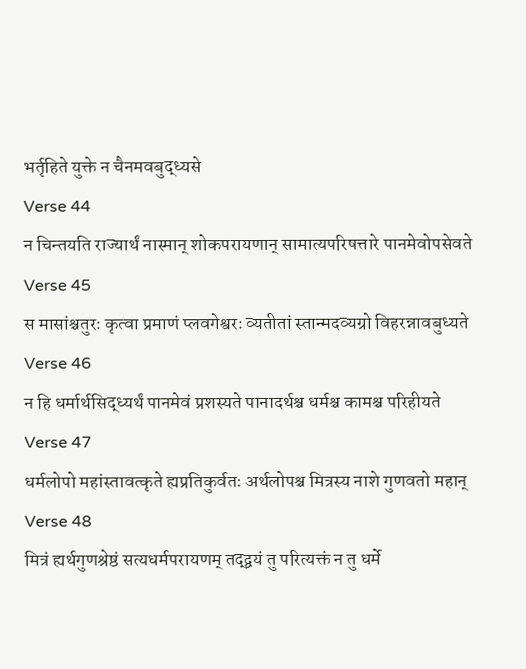भर्तृहिते युक्ते न चैनमवबुद्ध्यसे
Verse 44
न चिन्तयति राज्यार्थं नास्मान् शोकपरायणान् सामात्यपरिषत्तारे पानमेवोपसेवते
Verse 45
स मासांश्चतुरः कृत्वा प्रमाणं प्लवगेश्वरः व्यतीतां स्तान्मदव्यग्रो विहरन्नावबुध्यते
Verse 46
न हि धर्मार्थसिद्ध्यर्थं पानमेवं प्रशस्यते पानादर्थश्च धर्मश्च कामश्च परिहीयते
Verse 47
धर्मलोपो महांस्तावत्कृते ह्यप्रतिकुर्वतः अर्थलोपश्च मित्रस्य नाशे गुणवतो महान्
Verse 48
मित्रं ह्यर्थगुणश्रेष्ठं सत्यधर्मपरायणम् तद्द्वयं तु परित्यक्तं न तु धर्मे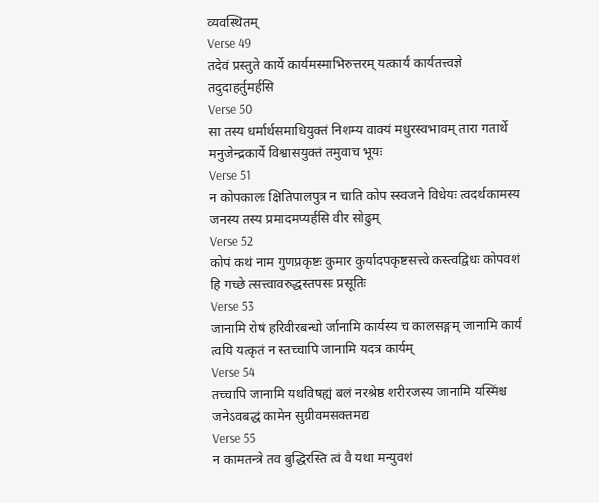व्यवस्थितम्
Verse 49
तदेवं प्रस्तुते कार्ये कार्यमस्माभिरुत्तरम् यत्कार्यं कार्यतत्त्वज्ञे तदुदाहर्तुमर्हसि
Verse 50
सा तस्य धर्मार्थसमाधियुक्तं निशम्य वाक्यं मधुरस्वभावम् तारा गतार्थे मनुजेन्द्रकार्ये विश्वासयुक्तं तमुवाच भूयः
Verse 51
न कोपकालः क्षितिपालपुत्र न चाति कोप स्स्वजने विधेयः त्वदर्थकामस्य जनस्य तस्य प्रमादमप्यर्हसि वीर सोढुम्
Verse 52
कोपं कथं नाम गुणप्रकृष्टः कुमार कुर्यादपकृष्टसत्त्वे कस्त्वद्विधः कोपवशं हि गच्छे त्सत्त्वावरुद्धस्तपसः प्रसूतिः
Verse 53
जानामि रोषं हरिवीरबन्धो र्जानामि कार्यस्य च कालसङ्गम् जानामि कार्यं त्वयि यत्कृतं न स्तच्चापि जानामि यदत्र कार्यम्
Verse 54
तच्चापि जानामि यथविषह्यं बलं नरश्रेष्ठ शरीरजस्य जानामि यस्मिंश्च जनेऽवबद्धं कामेन सुग्रीवमसक्तमद्य
Verse 55
न कामतन्त्रे तव बुद्धिरस्ति त्वं वै यथा मन्युवशं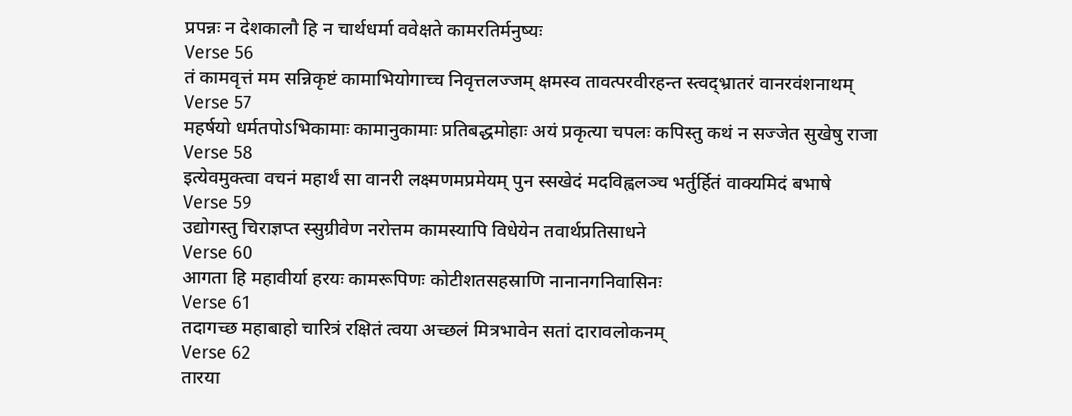प्रपन्नः न देशकालौ हि न चार्थधर्मा ववेक्षते कामरतिर्मनुष्यः
Verse 56
तं कामवृत्तं मम सन्निकृष्टं कामाभियोगाच्च निवृत्तलज्जम् क्षमस्व तावत्परवीरहन्त स्त्वद्भ्रातरं वानरवंशनाथम्
Verse 57
महर्षयो धर्मतपोऽभिकामाः कामानुकामाः प्रतिबद्धमोहाः अयं प्रकृत्या चपलः कपिस्तु कथं न सज्जेत सुखेषु राजा
Verse 58
इत्येवमुक्त्वा वचनं महार्थं सा वानरी लक्ष्मणमप्रमेयम् पुन स्सखेदं मदविह्वलञ्च भर्तुर्हितं वाक्यमिदं बभाषे
Verse 59
उद्योगस्तु चिराज्ञप्त स्सुग्रीवेण नरोत्तम कामस्यापि विधेयेन तवार्थप्रतिसाधने
Verse 60
आगता हि महावीर्या हरयः कामरूपिणः कोटीशतसहस्राणि नानानगनिवासिनः
Verse 61
तदागच्छ महाबाहो चारित्रं रक्षितं त्वया अच्छलं मित्रभावेन सतां दारावलोकनम्
Verse 62
तारया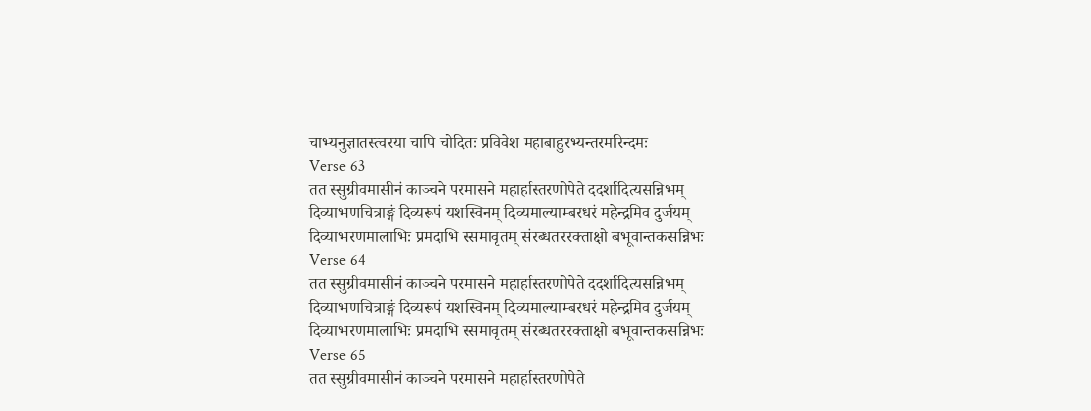चाभ्यनुज्ञातस्त्वरया चापि चोदितः प्रविवेश महाबाहुरभ्यन्तरमरिन्दमः
Verse 63
तत स्सुग्रीवमासीनं काञ्चने परमासने महार्हास्तरणोपेते ददर्शादित्यसन्निभम् दिव्याभणचित्राङ्गं दिव्यरूपं यशस्विनम् दिव्यमाल्याम्बरधरं महेन्द्रमिव दुर्जयम् दिव्याभरणमालाभिः प्रमदाभि स्समावृतम् संरब्धतररक्ताक्षो बभूवान्तकसन्निभः
Verse 64
तत स्सुग्रीवमासीनं काञ्चने परमासने महार्हास्तरणोपेते ददर्शादित्यसन्निभम् दिव्याभणचित्राङ्गं दिव्यरूपं यशस्विनम् दिव्यमाल्याम्बरधरं महेन्द्रमिव दुर्जयम् दिव्याभरणमालाभिः प्रमदाभि स्समावृतम् संरब्धतररक्ताक्षो बभूवान्तकसन्निभः
Verse 65
तत स्सुग्रीवमासीनं काञ्चने परमासने महार्हास्तरणोपेते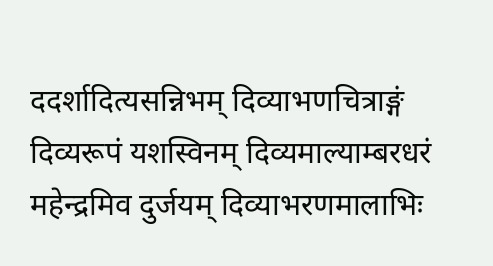ददर्शादित्यसन्निभम् दिव्याभणचित्राङ्गं दिव्यरूपं यशस्विनम् दिव्यमाल्याम्बरधरं महेन्द्रमिव दुर्जयम् दिव्याभरणमालाभिः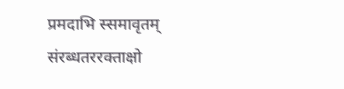प्रमदाभि स्समावृतम् संरब्धतररक्ताक्षो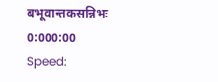बभूवान्तकसन्निभः
0:000:00
Speed: